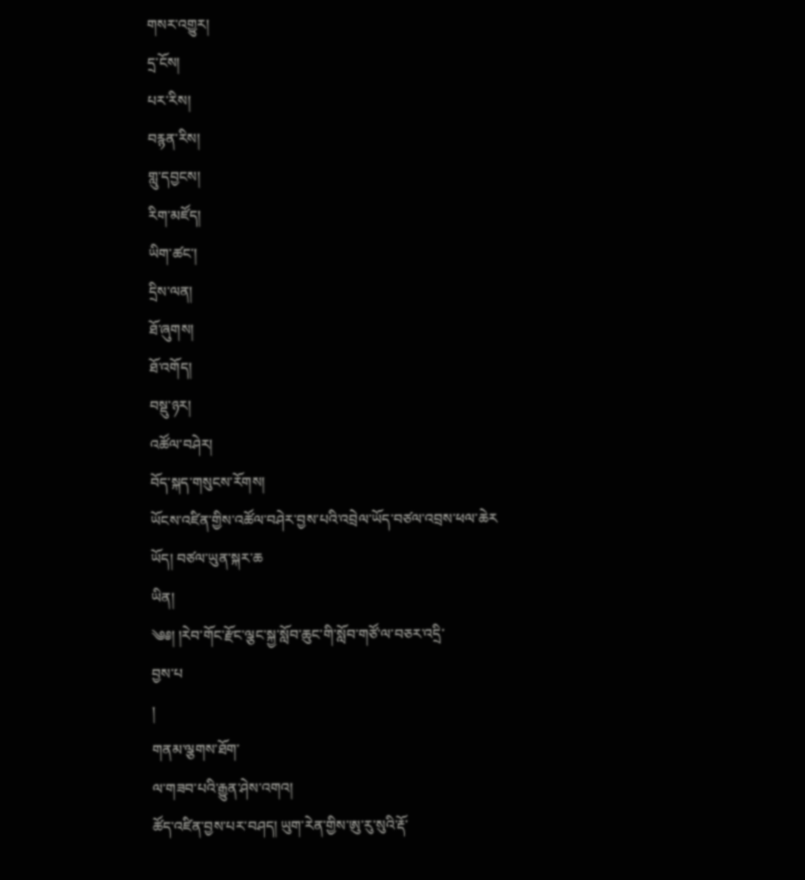གསར་འགྱུར།
དྲ་ངོས།
པར་རིས།
བརྙན་རིས།
གླུ་དབྱངས།
རིག་མཛོད།
ཡིག་ཚང་།
དྲིས་ལན།
ཐོ་ཞུགས།
ཐོ་འགོད།
བསྡུ་ཉར།
འཚོལ་བཤེར།
བོད་སྐད་གསུངས་རོགས།
ཡོངས་འཛིན་གྱིས་འཚོལ་བཤེར་བྱས་པའི་འབྲེལ་ཡོད་བཙལ་འབྲས་ཕལ་ཆེར
ཡོད། བཙལ་ཡུན་སྐར་ཆ
ཡིན།
༄༅། །རེབ་གོང་རྫོང་ལྕང་སྐྱ་སློབ་ཆུང་གི་སློབ་གཙོ་ལ་བཅར་འདྲི་
བྱས་པ
།
གནམ་ལྕགས་ཐོག་
ལ་གཟབ་པའི་རྒྱུན་ཤེས་འགའ།
ཚོད་འཛིན་བྱས་པར་བཤད། ཡུག་རེན་གྱིས་ཨུ་རུ་སུའི་རྡོ་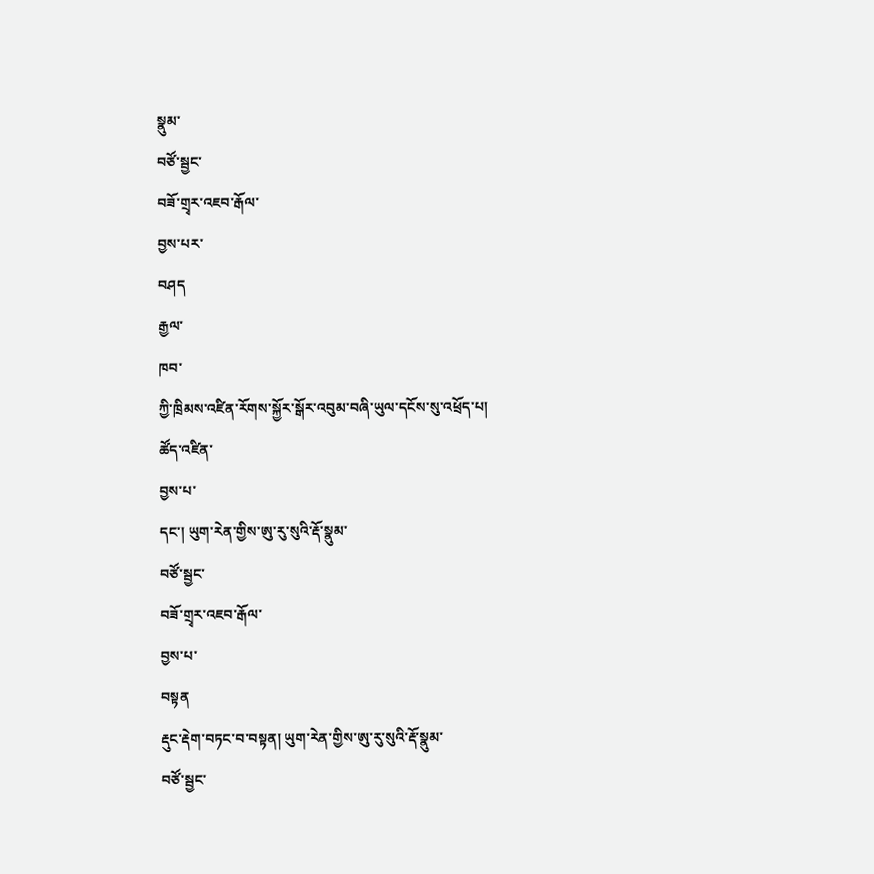སྣུམ་
བཙོ་སྦྱང་
བཟོ་གྲྭར་འཇབ་རྒོལ་
བྱས་པར་
བཤད
རྒྱལ་
ཁབ་
ཀྱི་ཁྲིམས་འཛིན་རོགས་སྐྱོར་སྒོར་འབུམ་བཞི་ཡུལ་དངོས་སུ་འཕྲོད་པ།
ཚོད་འཛིན་
བྱས་པ་
དང་། ཡུག་རེན་གྱིས་ཨུ་རུ་སུའི་རྡོ་སྣུམ་
བཙོ་སྦྱང་
བཟོ་གྲྭར་འཇབ་རྒོལ་
བྱས་པ་
བསྟན
རྡུང་རྡེག་བཏང་བ་བསྟན། ཡུག་རེན་གྱིས་ཨུ་རུ་སུའི་རྡོ་སྣུམ་
བཙོ་སྦྱང་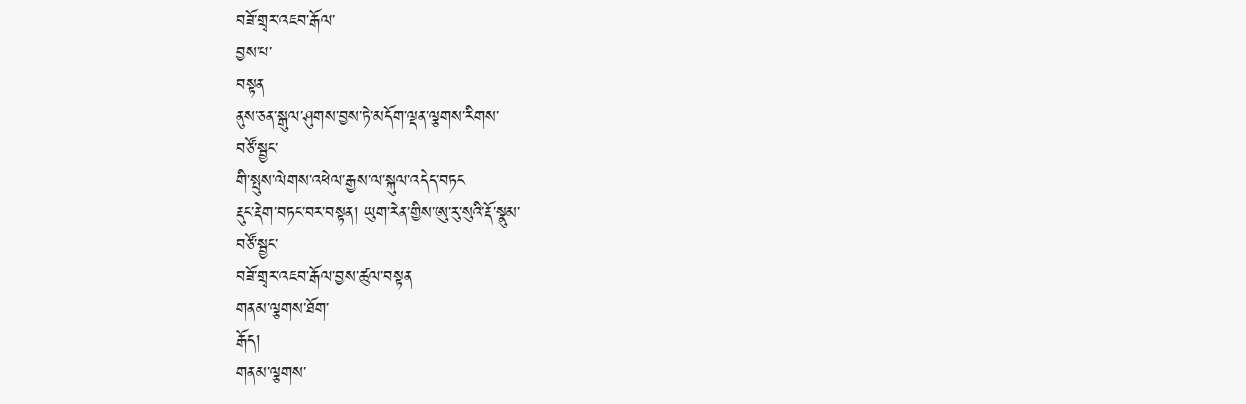བཟོ་གྲྭར་འཇབ་རྒོལ་
བྱས་པ་
བསྟན
ནུས་ཅན་སྒུལ་ཤུགས་བྱས་ཏེ་མདོག་ལྡན་ལྕགས་རིགས་
བཙོ་སྦྱང་
གི་སྤུས་ལེགས་འཕེལ་རྒྱས་ལ་སྐུལ་འདེད་བཏང
རྡུང་རྡེག་བཏང་བར་བསྟན། ཡུག་རེན་གྱིས་ཨུ་རུ་སུའི་རྡོ་སྣུམ་
བཙོ་སྦྱང་
བཟོ་གྲྭར་འཇབ་རྒོལ་བྱས་ཚུལ་བསྟན
གནམ་ལྕགས་ཐོག་
རྒོད།
གནམ་ལྕགས་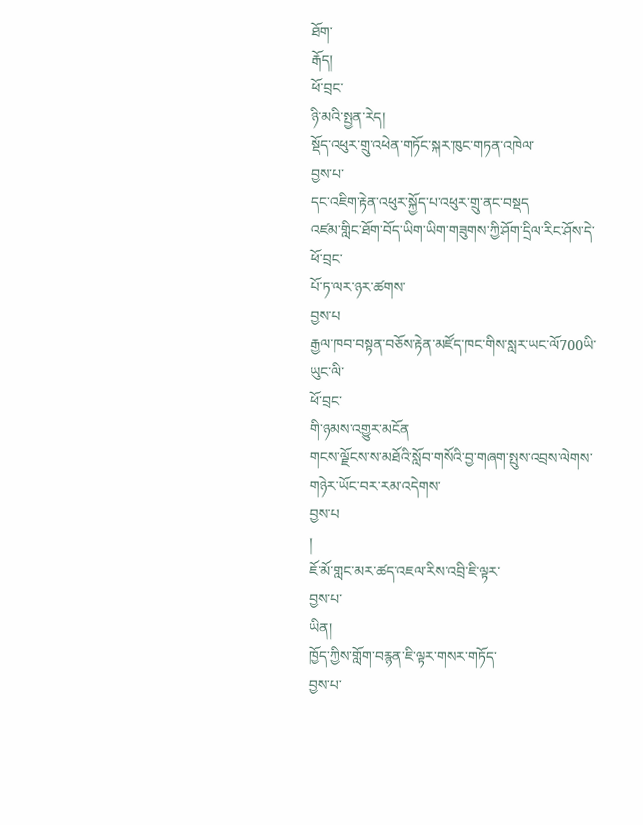ཐོག་
རྒོད།
ཕོ་བྲང་
ཉི་མའི་སྤྱན་རེད།
སྡོད་འཕུར་གྲུ་འཕེན་གཏོང་སྐར་ཁུང་གཏན་འཁེལ་
བྱས་པ་
དང་འཇིག་རྟེན་འཕུར་སྐྱོད་པ་འཕུར་གྲུ་ནང་བསྡད
འཛམ་གླིང་ཐོག་བོད་ཡིག་ཡིག་གཟུགས་ཀྱི་ཤོག་དྲིལ་རིང་ཤོས་དེ་
ཕོ་བྲང་
པོ་ཏ་ལར་ཉར་ཚགས་
བྱས་པ
རྒྱལ་ཁབ་བསྟན་བཅོས་རྟེན་མཛོད་ཁང་གིས་སླར་ཡང་ལོ700ཡི་ཡུང་ལི་
ཕོ་བྲང་
གི་ཉམས་འགྱུར་མངོན
གངས་ལྗོངས་ས་མཐོའི་སློབ་གསོའི་བྱ་གཞག་སྤུས་འབྲས་ལེགས་གཉེར་ཡོང་བར་རམ་འདེགས་
བྱས་པ
།
ཇོ་མོ་གླང་མར་ཚད་འཇལ་རིས་འབྲི་ཇི་ལྟར་
བྱས་པ་
ཡིན།
ཁྱོད་ཀྱིས་གློག་བརྙན་ཇི་ལྟར་གསར་གཏོད་
བྱས་པ་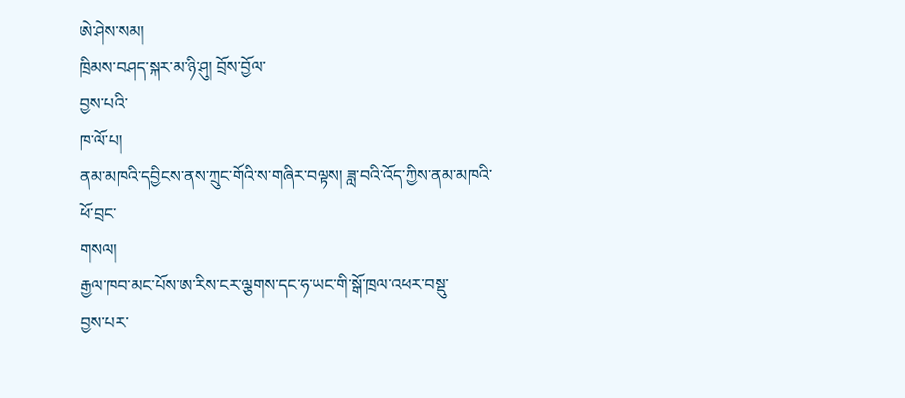ཨེ་ཤེས་སམ།
ཁྲིམས་བཤད་སྐར་མ་ཉི་ཤུ། བྲོས་བྱོལ་
བྱས་པའི་
ཁ་ལོ་པ།
ནམ་མཁའི་དབྱིངས་ནས་ཀྲུང་གོའི་ས་གཞིར་བལྟས། ཟླ་བའི་འོད་ཀྱིས་ནམ་མཁའི་
ཕོ་བྲང་
གསལ།
རྒྱལ་ཁབ་མང་པོས་ཨ་རིས་ངར་ལྕགས་དང་ཧ་ཡང་གི་སྒོ་ཁྲལ་འཕར་བསྡུ་
བྱས་པར་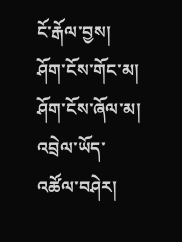ངོ་རྒོལ་བྱས།
ཤོག་ངོས་གོང་མ།
ཤོག་ངོས་ཞོལ་མ།
འབྲེལ་ཡོད་འཚོལ་བཤེར།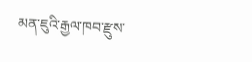མན་ཇུའི་རྒྱལ་ཁབ་རྫུས་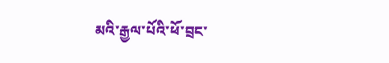མའི་རྒྱལ་པོའི་ཕོ་བྲང་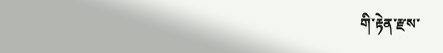གི་རྟེན་རྫས་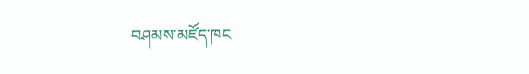བཤམས་མཛོད་ཁང